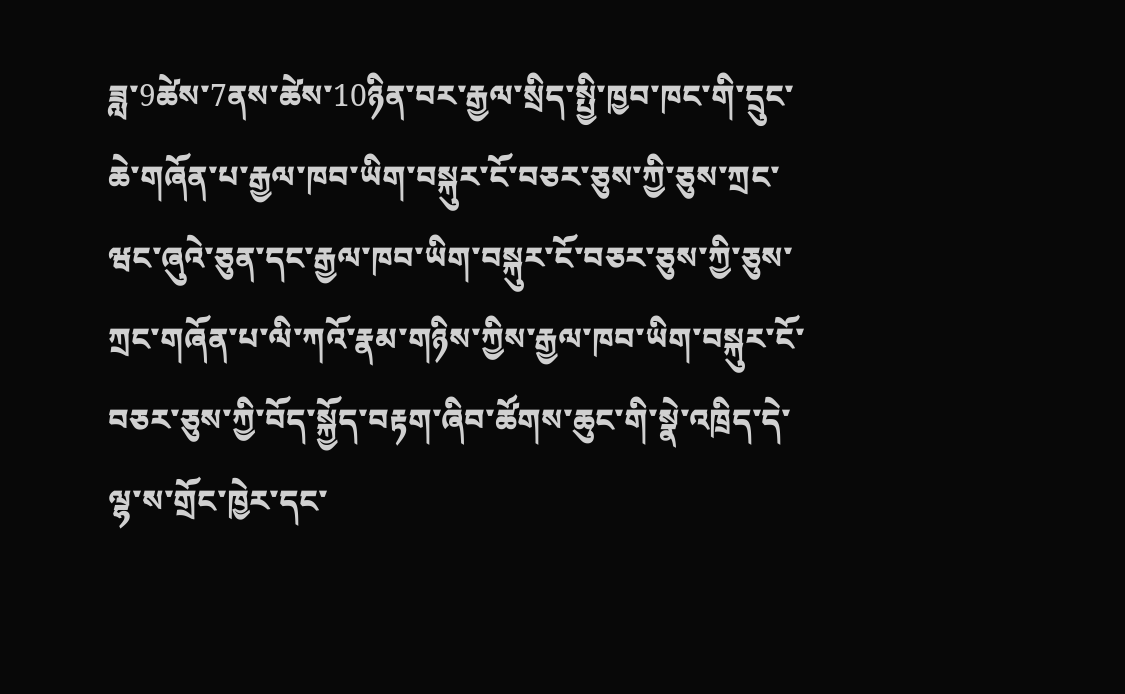ཟླ་9ཚེས་7ནས་ཚེས་10ཉིན་བར་རྒྱལ་སྲིད་སྤྱི་ཁྱབ་ཁང་གི་དྲུང་ཆེ་གཞོན་པ་རྒྱལ་ཁབ་ཡིག་བསྐུར་ངོ་བཅར་ཅུས་ཀྱི་ཅུས་ཀྲང་ཝང་ཞུའེ་ཅུན་དང་རྒྱལ་ཁབ་ཡིག་བསྐུར་ངོ་བཅར་ཅུས་ཀྱི་ཅུས་ཀྲང་གཞོན་པ་ལི་ཀའོ་རྣམ་གཉིས་ཀྱིས་རྒྱལ་ཁབ་ཡིག་བསྐུར་ངོ་བཅར་ཅུས་ཀྱི་བོད་སྐྱོད་བརྟག་ཞིབ་ཚོགས་ཆུང་གི་སྣེ་འཁྲིད་དེ་ལྷ་ས་གྲོང་ཁྱེར་དང་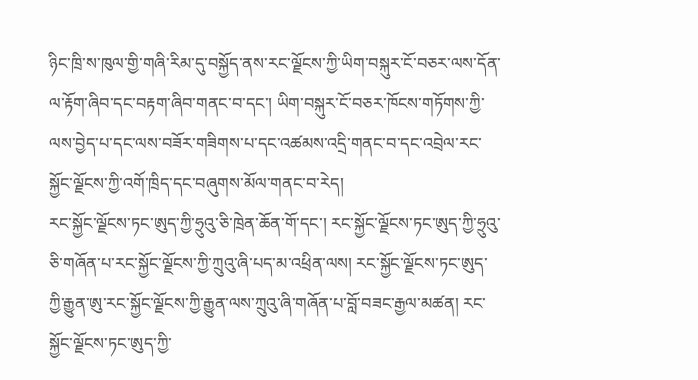ཉིང་ཁྲི་ས་ཁུལ་གྱི་གཞི་རིམ་དུ་བསྐྱོད་ནས་རང་ལྗོངས་ཀྱི་ཡིག་བསྐུར་ངོ་བཅར་ལས་དོན་ལ་རྟོག་ཞིབ་དང་བརྟག་ཞིབ་གནང་བ་དང་། ཡིག་བསྐུར་ངོ་བཅར་ཁོངས་གཏོགས་ཀྱི་ལས་བྱེད་པ་དང་ལས་བཟོར་གཟིགས་པ་དང་འཚམས་འདྲི་གནང་བ་དང་འབྲེལ་རང་སྐྱོང་ལྗོངས་ཀྱི་འགོ་ཁྲིད་དང་བཞུགས་མོལ་གནང་བ་རེད།
རང་སྐྱོང་ལྗོངས་ཏང་ཨུད་ཀྱི་ཧྲུའུ་ཅི་ཁྲེན་ཆོན་གོ་དང་། རང་སྐྱོང་ལྗོངས་ཏང་ཨུད་ཀྱི་ཧྲུའུ་ཅི་གཞོན་པ་རང་སྐྱོང་ལྗོངས་ཀྱི་ཀྲུའུ་ཞི་པད་མ་འཕྲིན་ལས། རང་སྐྱོང་ལྗོངས་ཏང་ཨུད་ཀྱི་རྒྱུན་ཨུ་རང་སྐྱོང་ལྗོངས་ཀྱི་རྒྱུན་ལས་ཀྲུའུ་ཞི་གཞོན་པ་བློ་བཟང་རྒྱལ་མཚན། རང་སྐྱོང་ལྗོངས་ཏང་ཨུད་ཀྱི་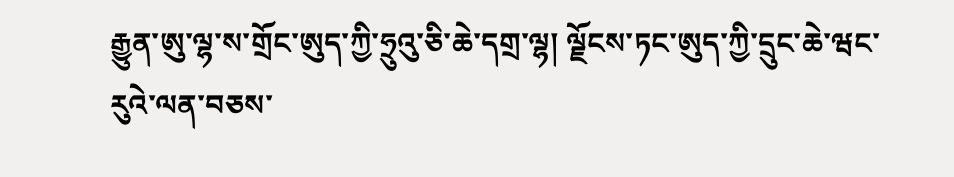རྒྱུན་ཨུ་ལྷ་ས་གྲོང་ཨུད་ཀྱི་ཧྲུའུ་ཅི་ཆེ་དགྲ་ལྷ། ལྗོངས་ཏང་ཨུད་ཀྱི་དྲུང་ཆེ་ཝང་རུའེ་ལན་བཅས་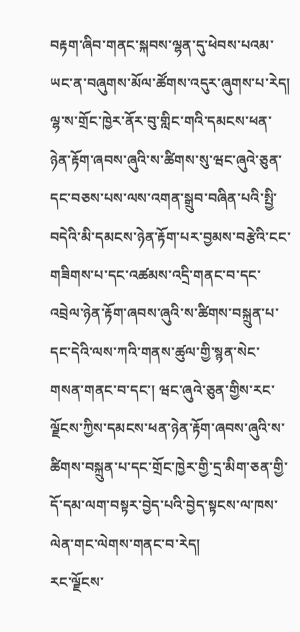བརྟག་ཞིབ་གནང་སྐབས་ལྷན་དུ་ཕེབས་པའམ་ཡང་ན་བཞུགས་མོལ་ཚོགས་འདུར་ཞུགས་པ་རེད།
ལྷ་ས་གྲོང་ཁྱེར་ནོར་བུ་གླིང་གའི་དམངས་ཕན་ཉེན་རྟོག་ཞབས་ཞུའི་ས་ཚིགས་སུ་ཝང་ཞུའེ་ཅུན་དང་བཅས་པས་ལས་འགན་སྒྲུབ་བཞིན་པའི་སྤྱི་བདེའི་མི་དམངས་ཉེན་རྟོག་པར་བྱམས་བརྩེའི་ངང་གཟིགས་པ་དང་འཚམས་འདྲི་གནང་བ་དང་འབྲེལ་ཉེན་རྟོག་ཞབས་ཞུའི་ས་ཚིགས་བསྐྲུན་པ་དང་དེའི་ལས་ཀའི་གནས་ཚུལ་གྱི་སྙན་སེང་གསན་གནང་བ་དང་། ཝང་ཞུའེ་ཅུན་གྱིས་རང་ལྗོངས་ཀྱིས་དམངས་ཕན་ཉེན་རྟོག་ཞབས་ཞུའི་ས་ཚིགས་བསྐྲུན་པ་དང་གྲོང་ཁྱེར་གྱི་དྲ་མིག་ཅན་གྱི་དོ་དམ་ལག་བསྟར་བྱེད་པའི་བྱེད་སྟངས་ལ་ཁས་ལེན་གང་ལེགས་གནང་བ་རེད།
རང་ལྗོངས་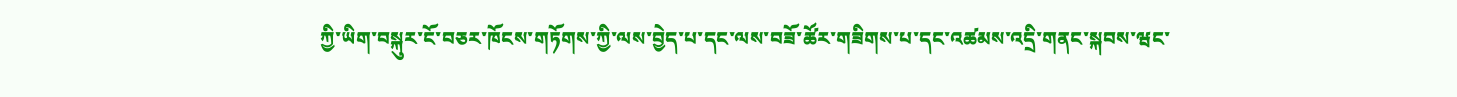ཀྱི་ཡིག་བསྐུར་ངོ་བཅར་ཁོངས་གཏོགས་ཀྱི་ལས་བྱེད་པ་དང་ལས་བཟོ་ཚོར་གཟིགས་པ་དང་འཚམས་འདྲི་གནང་སྐབས་ཝང་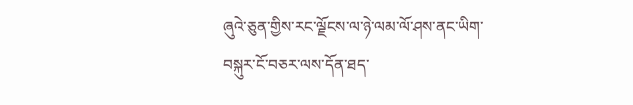ཞུའེ་ཅུན་གྱིས་རང་ལྗོངས་ལ་ཉེ་ལམ་ལོ་ཤས་ནང་ཡིག་བསྐུར་ངོ་བཅར་ལས་དོན་ཐད་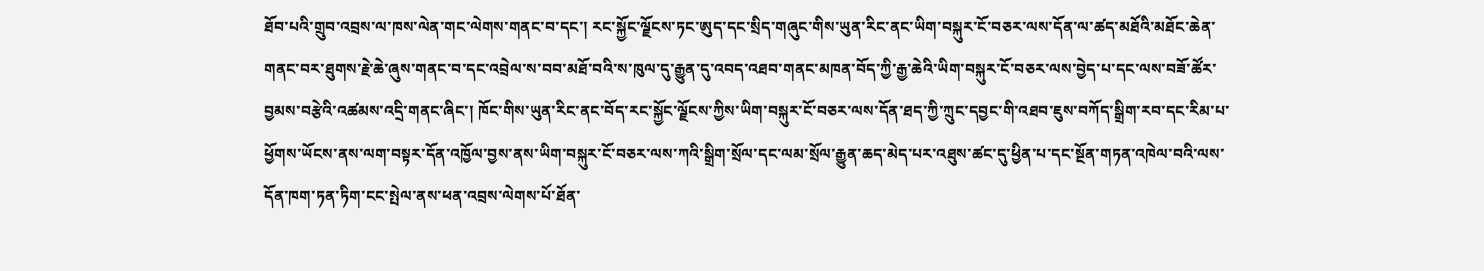ཐོབ་པའི་གྲུབ་འབྲས་ལ་ཁས་ལེན་གང་ལེགས་གནང་བ་དང་། རང་སྐྱོང་ལྗོངས་ཏང་ཨུད་དང་སྲིད་གཞུང་གིས་ཡུན་རིང་ནང་ཡིག་བསྐུར་ངོ་བཅར་ལས་དོན་ལ་ཚད་མཐོའི་མཐོང་ཆེན་གནང་བར་ཐུགས་རྗེ་ཆེ་ཞུས་གནང་བ་དང་འབྲེལ་ས་བབ་མཐོ་བའི་ས་ཁུལ་དུ་རྒྱུན་དུ་འབད་འཐབ་གནང་མཁན་བོད་ཀྱི་རྒྱ་ཆེའི་ཡིག་བསྐུར་ངོ་བཅར་ལས་བྱེད་པ་དང་ལས་བཟོ་ཚོར་བྱམས་བརྩེའི་འཚམས་འདྲི་གནང་ཞིང་། ཁོང་གིས་ཡུན་རིང་ནང་བོད་རང་སྐྱོང་ལྗོངས་ཀྱིས་ཡིག་བསྐུར་ངོ་བཅར་ལས་དོན་ཐད་ཀྱི་ཀྲུང་དབྱང་གི་འཐབ་ཇུས་བཀོད་སྒྲིག་རབ་དང་རིམ་པ་ཕྱོགས་ཡོངས་ནས་ལག་བསྟར་དོན་འཁྱོལ་བྱས་ནས་ཡིག་བསྐུར་ངོ་བཅར་ལས་ཀའི་སྒྲིག་སྲོལ་དང་ལམ་སྲོལ་རྒྱུན་ཆད་མེད་པར་འཐུས་ཚང་དུ་ཕྱིན་པ་དང་སྔོན་གཏན་འཁེལ་བའི་ལས་དོན་ཁག་ཏན་ཏིག་ངང་སྤེལ་ནས་ཕན་འབྲས་ལེགས་པོ་ཐོན་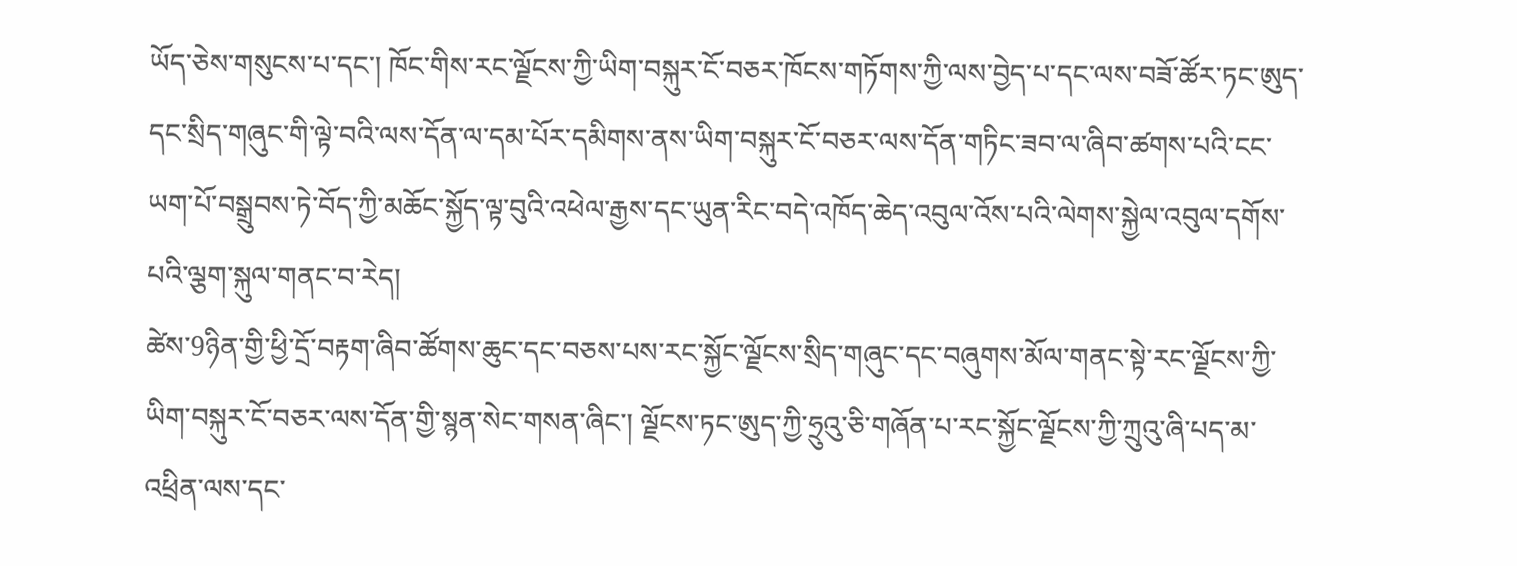ཡོད་ཅེས་གསུངས་པ་དང་། ཁོང་གིས་རང་ལྗོངས་ཀྱི་ཡིག་བསྐུར་ངོ་བཅར་ཁོངས་གཏོགས་ཀྱི་ལས་བྱེད་པ་དང་ལས་བཟོ་ཚོར་ཏང་ཨུད་དང་སྲིད་གཞུང་གི་ལྟེ་བའི་ལས་དོན་ལ་དམ་པོར་དམིགས་ནས་ཡིག་བསྐུར་ངོ་བཅར་ལས་དོན་གཏིང་ཟབ་ལ་ཞིབ་ཚགས་པའི་ངང་ཡག་པོ་བསྒྲུབས་ཏེ་བོད་ཀྱི་མཆོང་སྐྱོད་ལྟ་བུའི་འཕེལ་རྒྱས་དང་ཡུན་རིང་བདེ་འཁོད་ཆེད་འབུལ་འོས་པའི་ལེགས་སྐྱེལ་འབུལ་དགོས་པའི་ལྕག་སྐུལ་གནང་བ་རེད།
ཚེས་9ཉིན་གྱི་ཕྱི་དྲོ་བརྟག་ཞིབ་ཚོགས་ཆུང་དང་བཅས་པས་རང་སྐྱོང་ལྗོངས་སྲིད་གཞུང་དང་བཞུགས་མོལ་གནང་སྟེ་རང་ལྗོངས་ཀྱི་ཡིག་བསྐུར་ངོ་བཅར་ལས་དོན་གྱི་སྙན་སེང་གསན་ཞིང་། ལྗོངས་ཏང་ཨུད་ཀྱི་ཧྲུའུ་ཅི་གཞོན་པ་རང་སྐྱོང་ལྗོངས་ཀྱི་ཀྲུའུ་ཞི་པད་མ་འཕྲིན་ལས་དང་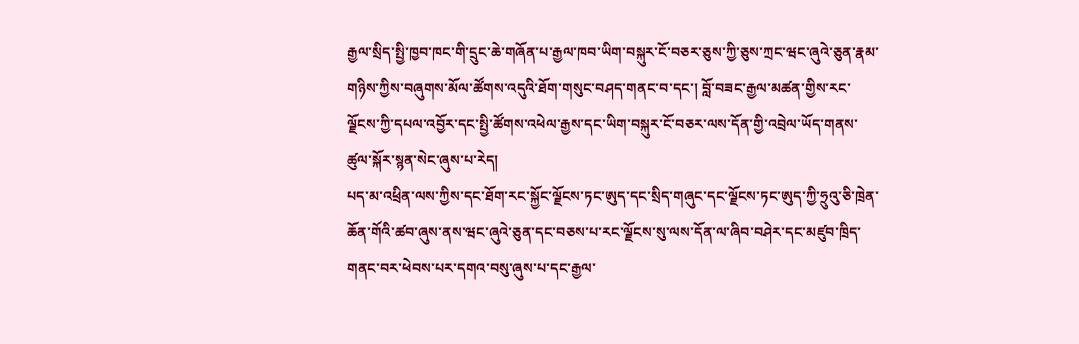རྒྱལ་སྲིད་སྤྱི་ཁྱབ་ཁང་གི་དྲུང་ཆེ་གཞོན་པ་རྒྱལ་ཁབ་ཡིག་བསྐུར་ངོ་བཅར་ཅུས་ཀྱི་ཅུས་ཀྲང་ཝང་ཞུའེ་ཅུན་རྣམ་གཉིས་ཀྱིས་བཞུགས་མོལ་ཚོགས་འདུའི་ཐོག་གསུང་བཤད་གནང་བ་དང་། བློ་བཟང་རྒྱལ་མཚན་གྱིས་རང་ལྗོངས་ཀྱི་དཔལ་འབྱོར་དང་སྤྱི་ཚོགས་འཕེལ་རྒྱས་དང་ཡིག་བསྐུར་ངོ་བཅར་ལས་དོན་གྱི་འབྲེལ་ཡོད་གནས་ཚུལ་སྐོར་སྙན་སེང་ཞུས་པ་རེད།
པད་མ་འཕྲིན་ལས་ཀྱིས་དང་ཐོག་རང་སྐྱོང་ལྗོངས་ཏང་ཨུད་དང་སྲིད་གཞུང་དང་ལྗོངས་ཏང་ཨུད་ཀྱི་ཧྲུའུ་ཅི་ཁྲེན་ཆོན་གོའི་ཚབ་ཞུས་ནས་ཝང་ཞུའེ་ཅུན་དང་བཅས་པ་རང་ལྗོངས་སུ་ལས་དོན་ལ་ཞིབ་བཤེར་དང་མཛུབ་ཁྲིད་གནང་བར་ཕེབས་པར་དགའ་བསུ་ཞུས་པ་དང་རྒྱལ་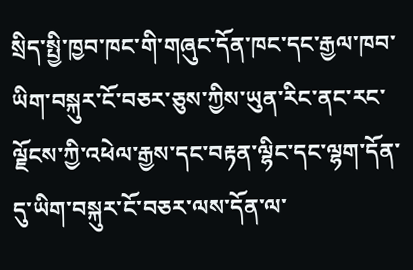སྲིད་སྤྱི་ཁྱབ་ཁང་གི་གཞུང་དོན་ཁང་དང་རྒྱལ་ཁབ་ཡིག་བསྐུར་ངོ་བཅར་ཅུས་ཀྱིས་ཡུན་རིང་ནང་རང་ལྗོངས་ཀྱི་འཕེལ་རྒྱས་དང་བརྟན་ལྷིང་དང་ལྷག་དོན་དུ་ཡིག་བསྐུར་ངོ་བཅར་ལས་དོན་ལ་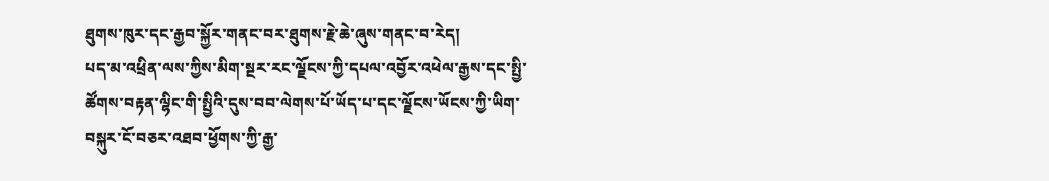ཐུགས་ཁུར་དང་རྒྱབ་སྐྱོར་གནང་བར་ཐུགས་རྗེ་ཆེ་ཞུས་གནང་བ་རེད།
པད་མ་འཕྲིན་ལས་ཀྱིས་མིག་སྔར་རང་ལྗོངས་ཀྱི་དཔལ་འབྱོར་འཕེལ་རྒྱས་དང་སྤྱི་ཚོགས་བརྟན་ལྷིང་གི་སྤྱིའི་དུས་བབ་ལེགས་པོ་ཡོད་པ་དང་ལྗོངས་ཡོངས་ཀྱི་ཡིག་བསྐུར་ངོ་བཅར་འཐབ་ཕྱོགས་ཀྱི་རྒྱ་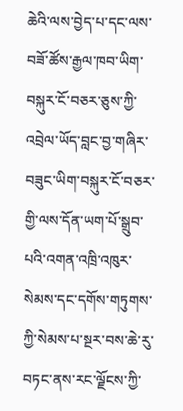ཆེའི་ལས་བྱེད་པ་དང་ལས་བཟོ་ཚོས་རྒྱལ་ཁབ་ཡིག་བསྐུར་ངོ་བཅར་ཅུས་ཀྱི་འབྲེལ་ཡོད་བླང་བྱ་གཞིར་བཟུང་ཡིག་བསྐུར་ངོ་བཅར་གྱི་ལས་དོན་ཡག་པོ་སྒྲུབ་པའི་འགན་འཁྲི་འཁུར་སེམས་དང་དགོས་གཏུགས་ཀྱི་སེམས་པ་སྔར་བས་ཆེ་རུ་བཏང་ནས་རང་ལྗོངས་ཀྱི་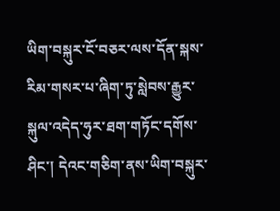ཡིག་བསྐུར་ངོ་བཅར་ལས་དོན་སྐས་རིམ་གསར་པ་ཞིག་ཏུ་སླེབས་རྒྱུར་སྐུལ་འདེད་ཧུར་ཐག་གཏོང་དགོས་ཤིང་། དེའང་གཅིག་ནས་ཡིག་བསྐུར་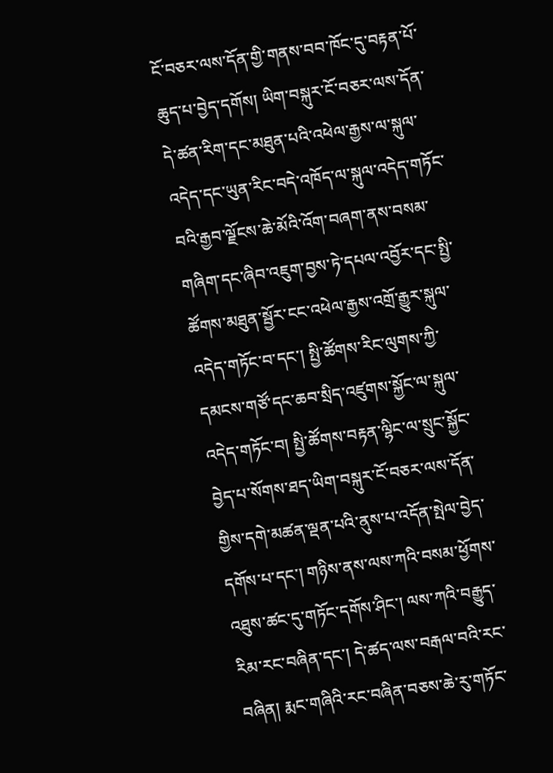ངོ་བཅར་ལས་དོན་གྱི་གནས་བབ་ཁོང་དུ་བརྟན་པོ་ཆུད་པ་བྱེད་དགོས། ཡིག་བསྐུར་ངོ་བཅར་ལས་དོན་དེ་ཚན་རིག་དང་མཐུན་པའི་འཕེལ་རྒྱས་ལ་སྐུལ་འདེད་དང་ཡུན་རིང་བདེ་འཁོད་ལ་སྐུལ་འདེད་གཏོང་བའི་རྒྱབ་ལྗོངས་ཆེ་མོའི་འོག་བཞག་ནས་བསམ་གཞིག་དང་ཞིབ་འཇུག་བྱས་ཏེ་དཔལ་འབྱོར་དང་སྤྱི་ཚོགས་མཐུན་སྦྱོར་ངང་འཕེལ་རྒྱས་འགྲོ་རྒྱུར་སྐུལ་འདེད་གཏོང་བ་དང་། སྤྱི་ཚོགས་རིང་ལུགས་ཀྱི་དམངས་གཙོ་དང་ཆབ་སྲིད་འཛུགས་སྐྱོང་ལ་སྐུལ་འདེད་གཏོང་བ། སྤྱི་ཚོགས་བརྟན་ལྷིང་ལ་སྲུང་སྐྱོང་བྱེད་པ་སོགས་ཐད་ཡིག་བསྐུར་ངོ་བཅར་ལས་དོན་གྱིས་དགེ་མཚན་ལྡན་པའི་ནུས་པ་འདོན་སྤེལ་བྱེད་དགོས་པ་དང་། གཉིས་ནས་ལས་ཀའི་བསམ་ཕྱོགས་འཐུས་ཚང་དུ་གཏོང་དགོས་ཤིང་། ལས་ཀའི་བརྒྱུད་རིམ་རང་བཞིན་དང་། དེ་ཚད་ལས་བརྒལ་བའི་རང་བཞིན། རྨང་གཞིའི་རང་བཞིན་བཅས་ཆེ་རུ་གཏོང་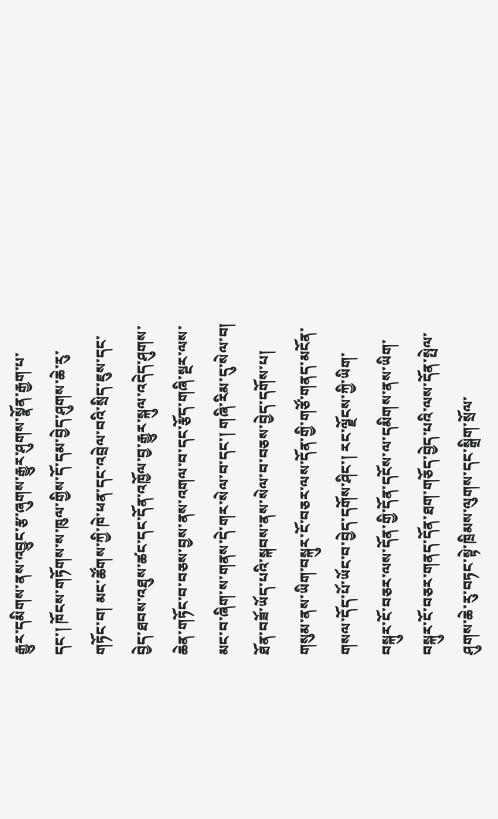རྒྱུར་དམིགས་ནས་འབྱུང་རྩ་ཞུགས་རྒྱུར་ཤུགས་སྣོན་རྒྱག་པ་དང་། ཁོངས་གཏོགས་ས་ཁུལ་གྱིས་དོ་དམ་བྱེད་ཤུགས་ཆེ་རུ་གཏོང་བ། མང་ཚོགས་ཀྱི་ཁེ་ཕན་དང་འབྲེལ་བའི་སྲིད་ཇུས་དང་བྱེད་ཐབས་འཐུས་ཚང་དང་དོན་འཁྱོལ་བྱ་རྒྱུར་སྐུལ་འདེད་ཤུགས་ཆེན་གཏོང་བ་བཅས་བྱས་ནས་འགལ་བ་དང་རྩོད་གཞི་སྔར་ལས་མང་བ་ཞིག་ས་གནས་དེ་གར་སེལ་བ་དང་། གཞི་རིམ་དུ་སེལ་བ། ཐོན་བཟོ་ཡོད་པའི་སྐབས་ནས་སེལ་བ་བཅས་བྱེད་དགོས་པ། གསུམ་ནས་ཡིག་བསྐུར་ངོ་བཅར་ལས་དོན་གྱི་གཙོ་གནད་མངོན་གསལ་དོད་པོ་ཡོང་བ་བྱེད་དགོས་ཤིང་། རང་ལྗོངས་ཀྱི་ཡིག་བསྐུར་ངོ་བཅར་ལས་དོན་གྱི་དོན་དངོས་ལ་དམིགས་ནས་ཡིག་བསྐུར་ངོ་བཅར་གནད་དོན་ཐག་གཅོད་བྱེད་པའི་ལས་དོན་སྤེལ་ཤུགས་ཆེ་རུ་བཏང་སྟེ་ཁྲིམས་ལུགས་དང་སྒྲིག་སྲོལ་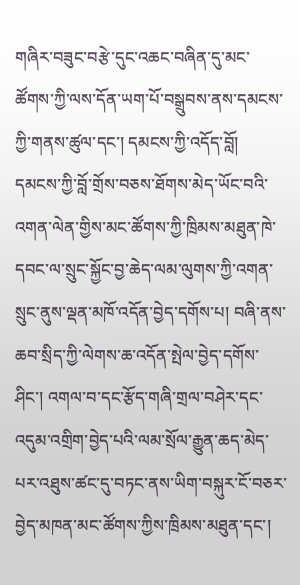གཞིར་བཟུང་བརྩེ་དུང་འཆང་བཞིན་དུ་མང་ཚོགས་ཀྱི་ལས་དོན་ཡག་པོ་བསྒྲུབས་ནས་དམངས་ཀྱི་གནས་ཚུལ་དང་། དམངས་ཀྱི་འདོད་བློ། དམངས་ཀྱི་བློ་གྲོས་བཅས་ཐོགས་མེད་ཡོང་བའི་འགན་ལེན་གྱིས་མང་ཚོགས་ཀྱི་ཁྲིམས་མཐུན་ཁེ་དབང་ལ་སྲུང་སྐྱོང་བྱ་ཆེད་ལམ་ལུགས་ཀྱི་འགན་སྲུང་ནུས་ལྡན་མཁོ་འདོན་བྱེད་དགོས་པ། བཞི་ནས་ཆབ་སྲིད་ཀྱི་ལེགས་ཆ་འདོན་སྤེལ་བྱེད་དགོས་ཤིང་། འགལ་བ་དང་རྩོད་གཞི་གྲལ་བཤེར་དང་འདུམ་འགྲིག་བྱེད་པའི་ལམ་སྲོལ་རྒྱུན་ཆད་མེད་པར་འཐུས་ཚང་དུ་བཏང་ནས་ཡིག་བསྐུར་ངོ་བཅར་བྱེད་མཁན་མང་ཚོགས་ཀྱིས་ཁྲིམས་མཐུན་དང་།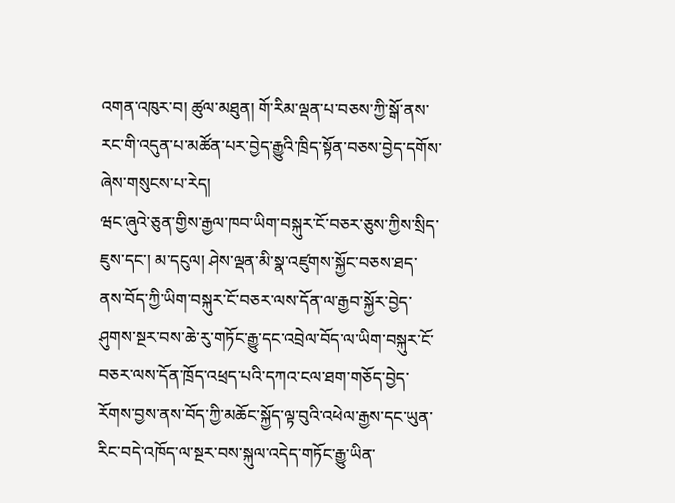འགན་འཁུར་བ། ཚུལ་མཐུན། གོ་རིམ་ལྡན་པ་བཅས་ཀྱི་སྒོ་ནས་རང་གི་འདུན་པ་མཚོན་པར་བྱེད་རྒྱུའི་ཁྲིད་སྟོན་བཅས་བྱེད་དགོས་ཞེས་གསུངས་པ་རེད།
ཝང་ཞུའེ་ཅུན་གྱིས་རྒྱལ་ཁབ་ཡིག་བསྐུར་ངོ་བཅར་ཅུས་ཀྱིས་སྲིད་ཇུས་དང་། མ་དངུལ། ཤེས་ལྡན་མི་སྣ་འཛུགས་སྐྱོང་བཅས་ཐད་ནས་བོད་ཀྱི་ཡིག་བསྐུར་ངོ་བཅར་ལས་དོན་ལ་རྒྱབ་སྐྱོར་བྱེད་ཤུགས་སྔར་བས་ཆེ་རུ་གཏོང་རྒྱུ་དང་འབྲེལ་བོད་ལ་ཡིག་བསྐུར་ངོ་བཅར་ལས་དོན་ཁྲོད་འཕྲད་པའི་དཀའ་ངལ་ཐག་གཅོད་བྱེད་རོགས་བྱས་ནས་བོད་ཀྱི་མཆོང་སྐྱོད་ལྟ་བུའི་འཕེལ་རྒྱས་དང་ཡུན་རིང་བདེ་འཁོད་ལ་སྔར་བས་སྐུལ་འདེད་གཏོང་རྒྱུ་ཡིན་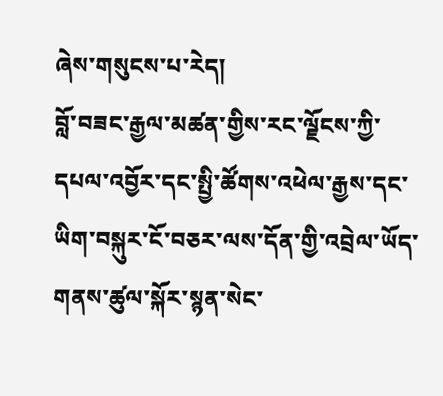ཞེས་གསུངས་པ་རེད།
བློ་བཟང་རྒྱལ་མཚན་གྱིས་རང་ལྗོངས་ཀྱི་དཔལ་འབྱོར་དང་སྤྱི་ཚོགས་འཕེལ་རྒྱས་དང་ཡིག་བསྐུར་ངོ་བཅར་ལས་དོན་གྱི་འབྲེལ་ཡོད་གནས་ཚུལ་སྐོར་སྙན་སེང་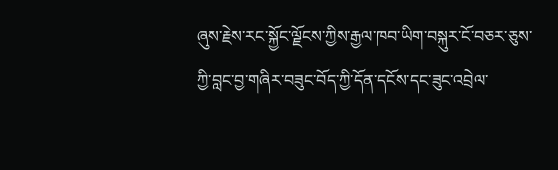ཞུས་རྗེས་རང་སྐྱོང་ལྗོངས་ཀྱིས་རྒྱལ་ཁབ་ཡིག་བསྐུར་ངོ་བཅར་ཅུས་ཀྱི་བླང་བྱ་གཞིར་བཟུང་བོད་ཀྱི་དོན་དངོས་དང་ཟུང་འབྲེལ་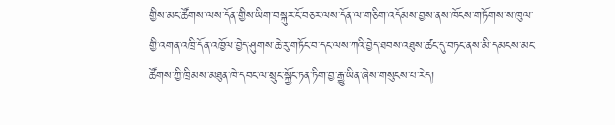གྱིས་མང་ཚོགས་ལས་དོན་གྱིས་ཡིག་བསྐུར་ངོ་བཅར་ལས་དོན་ལ་གཅིག་འདོམས་བྱས་ནས་ཁོངས་གཏོགས་ས་ཁུལ་གྱི་འགན་འཁྲི་དོན་འཁྱོལ་བྱེད་ཤུགས་ཆེ་རུ་གཏོང་བ་དང་ལས་ཀའི་བྱེད་ཐབས་འཐུས་ཚང་དུ་བཏང་ནས་མི་དམངས་མང་ཚོགས་ཀྱི་ཁྲིམས་མཐུན་ཁེ་དབང་ལ་སྲུང་སྐྱོང་ཏན་ཏིག་བྱ་རྒྱུ་ཡིན་ཞེས་གསུངས་པ་རེད།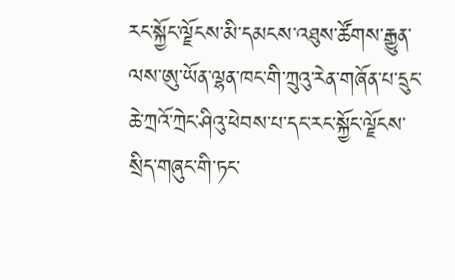རང་སྐྱོང་ལྗོངས་མི་དམངས་འཐུས་ཚོགས་རྒྱུན་ལས་ཨུ་ཡོན་ལྷན་ཁང་གི་ཀྲུའུ་རེན་གཞོན་པ་དྲུང་ཆེ་ཀྲའོ་ཀྲེང་ཤིའུ་ཕེབས་པ་དང་རང་སྐྱོང་ལྗོངས་སྲིད་གཞུང་གི་ཏང་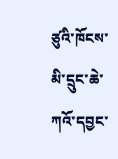ཙུའི་ཁོངས་མི་དྲུང་ཆེ་ཀའོ་དབྱང་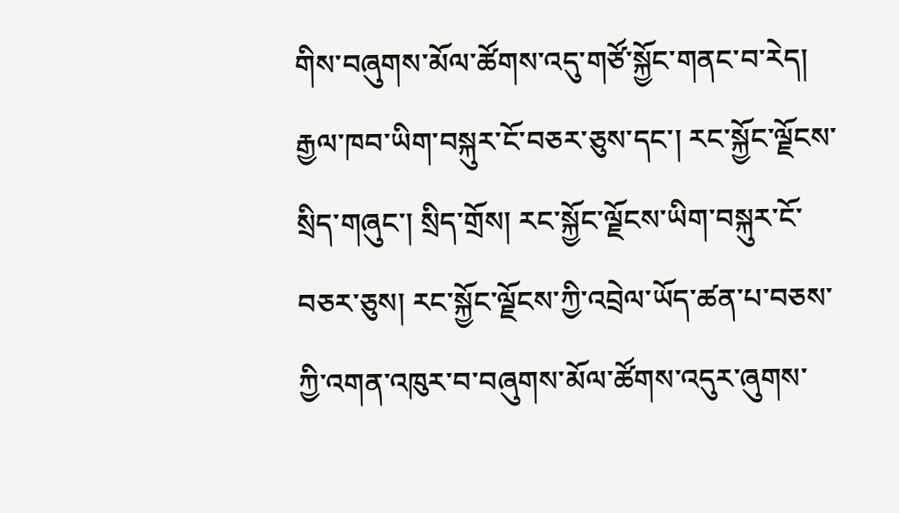གིས་བཞུགས་མོལ་ཚོགས་འདུ་གཙོ་སྐྱོང་གནང་བ་རེད།
རྒྱལ་ཁབ་ཡིག་བསྐུར་ངོ་བཅར་ཅུས་དང་། རང་སྐྱོང་ལྗོངས་སྲིད་གཞུང་། སྲིད་གྲོས། རང་སྐྱོང་ལྗོངས་ཡིག་བསྐུར་ངོ་བཅར་ཅུས། རང་སྐྱོང་ལྗོངས་ཀྱི་འབྲེལ་ཡོད་ཚན་པ་བཅས་ཀྱི་འགན་འཁུར་བ་བཞུགས་མོལ་ཚོགས་འདུར་ཞུགས་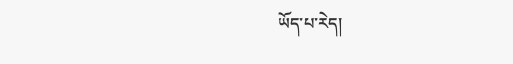ཡོད་པ་རེད།